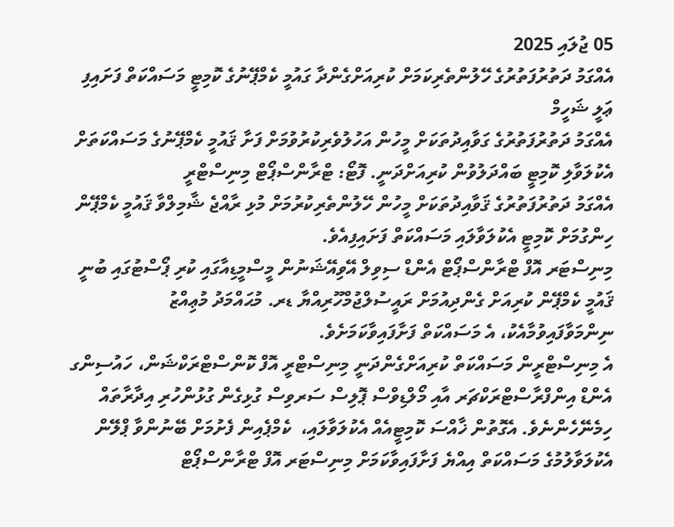05 ޖުލައި 2025
އެއްގަމު ދަތުރުފަތުރުގެ ހޭލުންތެރިކަމަށް ކުރިއަށްގެންދާ ގައުމީ ކެމްޕޭނުގެ ކޮމިޓީ މަސައްކަތް ފަށައިފި
ޢަލީ ޝަހީމް
އެއްގަމު ދަތުރުފަތުރުގެ ގަވާއިދުތަކަށް މީހުން އަހުލުވެރިކުރުވުމަށް ފަށާ ޤައުމީ ކެމްޕޭނުގެ މަސައްކަތަށް އެކުލަވާލި ކޮމިޓީ ބައްދަލުވުން ކުރިއަށްދަނީ. ފޮޓޯ: ޓްރާންސްޕޯޓް މިނިސްޓްރީ
އެއްގަމު ދަތުރުފަތުރުގެ ޤަވާއިދުތަކަށް މީހުން ހޭލުންތެރިކުރުމަށް މުޅި ރާއްޖެ ޝާމިލްވާ ޤައުމީ ކެމްޕޭން ހިންގުމަށް ކޮމިޓީ އެކުލަވާލައި މަސައްކަތް ފަށައިފިއެވެ.
މިނިސްޓަރ އޮފް ޓްރާންސްޕޯޓް އެންޑް ސިވިލް އޭވިއޭޝަނުން މީސްމީޑިއާގައި ކުރި ޕޯސްޓުގައި ބުނީ ޤައުމީ ކެމްޕޭން ކުރިއަށް ގެންދިއުމަށް ރައީސުލްޖުމްހޫރިއްޔާ ޑރ. މުޙައްމަދު މުޢިއްޒު ނިންމަވާފައިވުމާއެކު، އެ މަސައްކަތް ފަށާފައިވާކަމަށެވެ.
އެ މިނިސްޓްރީން މަސައްކަތް ކުރިއަށްގެންދަނީ މިނިސްޓްރީ އޮފް ކޮންސްޓްރަކްޝަން، ހައުސިންގ އެންޑް އިންފްރާސްޓްރަކްޗަރ އާއި މޯލްޑިވްސް ޕޮލިސް ސަރވިސް ގުޅިގެން ގުޅުންހުރި އިދާރާތައް ހިމެނޭހެންނެވެ. އެގޮތުން ޚާއްސަ ކޮމިޓީއެއް އެކުލަވާލައި،  ކެމްޕެއިން ފެށުމަށް ބޭނުންވާ ޕްލޭން އެކުލަވާލުމުގެ މަސައްކަތް އިއްޔެ ފަށާފައިވާކަމަށް މިނިސްޓަރ އޮފް ޓްރާންސްޕޯޓް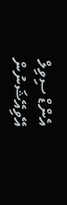އެންޑް ސިވިލް އޭވިއޭޝަނުން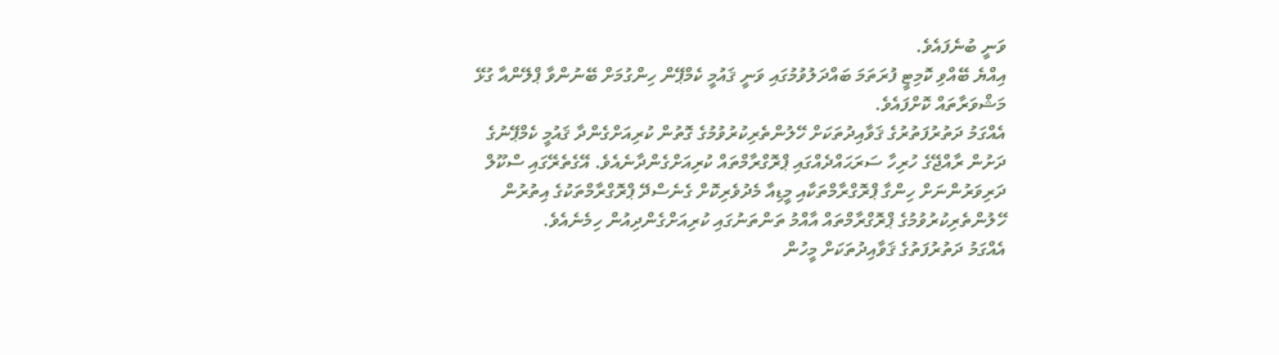ވަނީ ބުނެފައެވެ.
އިއްޔެ ބޭއްވި ކޮމިޓީ ފުރަތަމަ ބައްދަލުވުމުގައި ވަނީ ޤައުމީ ކެމްޕޭން ހިންގުމަށް ބޭނުންވާ ޕްލޭންއާ ގުޅޭ މަޝްވަރާތައް ކޮށްފައެވެ.
އެއްގަމު ދަތުރުފަތުރުގެ ޤަވާއިދުތަކަށް ހޭލުންތެރިކުރުވުމުގެ ގޮތުން ކުރިއަށްގެންދާ ޤައުމީ ކެމްޕޭނުގެ ދަށުން ރާއްޖޭގެ ހުރިހާ ސަރަޙައްދެއްގައި ޕްރޮގްރާމްތައް ކުރިއަށްގެންދާނެއެވެ. އޭގެތެރޭގައި ސްކޫލް ދަރިވަރުންނަށް ހިންގާ ޕްރޮގްރާމްތަކާއި މީޑިއާ މެދުވެރިކޮށް ގެނެސްދޭ ޕްރޮގްރާމްތަކުގެ އިތުރުން ހޭލުންތެރިކުރުވުމުގެ ޕްރޮގްރާމްތައް އާއްމު ތަންތަނުގައި ކުރިއަށްގެންދިއުން ހިމެނެއެވެ.
އެއްގަމު ދަތުރުފަތުގެ ޤަވާއިދުތަކަށް މީހުން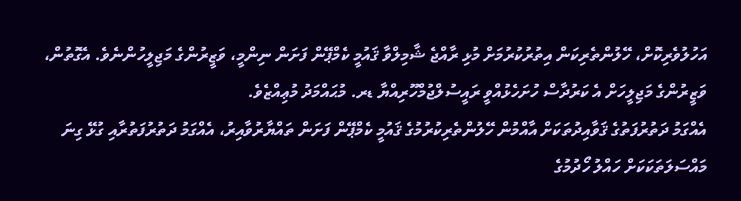އަހުލުވެރިކޮށް، ހޭލުންތެރިކަން އިތުރުކުރުމަށް މުޅި ރާއްޖެ ޝާމިލްވާ ޤައުމީ ކެމްޕޭން ފަށަން ނިންމީ، ވަޒީރުންގެ މަޖިލީހުންނެވެ. އެގޮތުން، ވަޒީރުންގެ މަޖިލީހަށް އެ ކަރުދާސް ހުށަހެޅުއްވީ ރައީސުލްޖުމްހޫރިއްޔާ ޑރ. މުޙައްމަދު މުޢިއްޒެވެ.
އެއްގަމު ދަތުރުފަތުގެ ޤަވާއިދުތަކަށް އާއްމުން ހޭލުންތެރިކުރުމުގެ ޤައުމީ ކެމްޕޭން ފަށަން ތައްޔާރުވާއިރު، އެއްގަމު ދަތުރުފަތުރާއި ގުޅޭ ގިނަ މައްސަލަތަކަކަށް ހައްލު ހޯދުމުގެ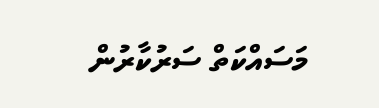މަސައްކަތް ސަރުކާރުން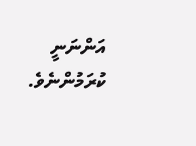އަންނަނީ ކުރަމުންނެވެ.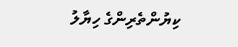ކިޔުންތެރިންގެ ހިޔާލު